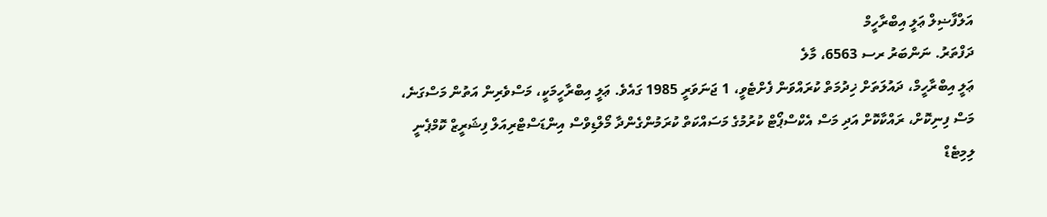އަލްފާޟިލް ޢަލީ އިބްރާހީމް
ދަފްތަރު. ނަންބަރު ރސ 6563، މާލެ
ޢަލީ އިބްރާހީމް، ދައުލަތަށް ޚިދުމަތް ކުރައްވަން ފެށްޓެވީ، 1 ޖަނަވަރީ 1985 ގައެވެ. ޢަލީ އިބްރާހީމަކީ، މަސްވެރިން އަތުން މަސްގަނެ، މަސް ފިނިކޮށް، ރައްކާކޮށް އަދި މަސް އެކްސްޕޯޓް ކުރުމުގެ މަސައްކަތް ކުރަމުންގެންދާ މޯލްޑިވްސް އިންޑަސްޓްރިއަލް ފިޝަރީޒް ކޮމްޕެނީ ލިމިޓެޑް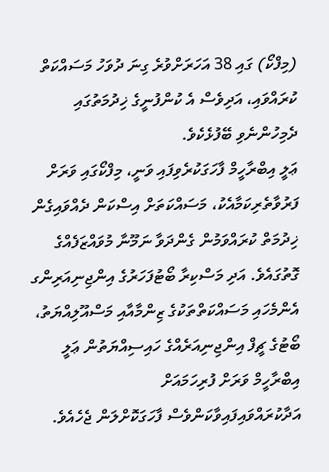(މިފްކޯ) ގައި 38 އަހަރަށްވުރެ ގިނަ ދުވަހު މަސައްކަތް ކުރައްވައި، އަދިވެސް އެ ކުންފުނީގެ ޚިދުމަތުގައި ދެމިހުންނެވި ބޭފުޅެކެވެ.
ޢަލީ އިބްރާހީމް ފާހަގަކުރެވިފައި ވަނީ، މިފްކޯގައި ވަރަށް ފަރުވާތެރިކަމާއެކު، މަސައްކަތަށް އިސްކަން ދެއްވައިގެން ޚިދުމަތް ކުރައްވަމުން ގެންދަވާ ނަމޫނާ މުވައްޒަފެއްގެ ގޮތުގައެވެ. އަދި މަސްކިރާ ބޯޓުފަހަރުގެ އިންޖިނިއަރިންގ އެންމެހައި މަސައްކަތްތަކުގެ ޒިންމާއާއި މަސްއޫލިއްޔަތު، ބޯޓުގެ ޗީފް އިންޖިނިއަރެއްގެ ހައިސިއްޔަތުން ޢަލީ އިބްރާހީމް ވަރަށް ފުރިހަމައަށް އަދާކުރައްވައިފައިވާކަންވެސް ފާހަގަކޮށްލަން ޖެހެއެވެ.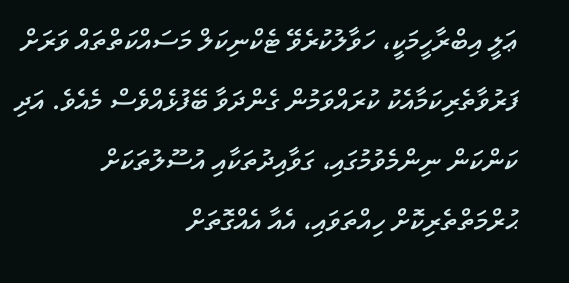ޢަލީ އިބްރާހީމަކީ، ހަވާލުކުރެވޭ ޓެކްނިކަލް މަސައްކަތްތައް ވަރަށް ފަރުވާތެރިކަމާއެކު ކުރައްވަމުން ގެންދަވާ ބޭފުޅެއްވެސް މެއެވެ. އަދި ކަންކަން ނިންމެވުމުގައި، ގަވާއިދުތަކާއި އުސޫލުތަކަށް ޙުރްމަތްތެރިކޮށް ހިއްތަވައި، އެއާ އެއްގޮތަށް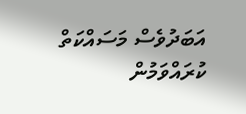އަބަދުވެސް މަސައްކަތް ކުރައްވަމުން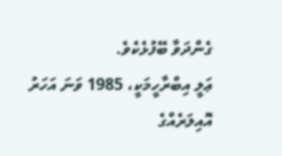ގެންދަވާ ބޭފުޅެކެވެ.
ޢަލީ އިބްރާހީމަކީ، 1985 ވަނަ އަހަރު އޮއިލަރެއްގެ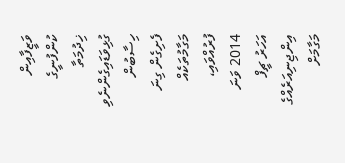ވަޒީފާއިން ކުންފުނީގެ ޚިދުމަތާ ގުޅިވަޑައިގެންނެވި ހިސާބުން ފެށިގެން ގިނަ މަގާމުތަކެއް ފުރުއްވައި، 2014 ވަނަ އަހަރު ޗީފް އިންޖިނިއަރެއްގެ މަގާމަށް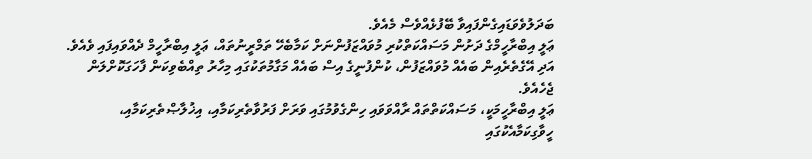ބަދަލުވެވަޑައިގެންފައިވާ ބޭފުޅެއްވެސް މެއެވެ.
ޢަލީ އިބްރާހީމްގެ ދަށުން މަސައްކަތްކުރި މުވައްޒަފުންނަށް ކަމާބެހޭ ތަމްރީނުތައް، ޢަލީ އިބްރާހީމް ދެއްވައިފައި ވެއެވެ. އަދި އޭގެތެރެއިން ބައެއް މުވައްޒަފުން، ކުންފުނީގެ އިސް ބައެއް މަގާމުތަކުގައި މިހާރު ތިއްބެވިކަން ފާހަގަކޮށްލަން ޖެހެއެވެ.
ޢަލީ އިބްރާހީމަކީ، މަސައްކަތްތައް ރާއްވަވައި ހިންގެވުމުގައި ވަރަށް ފަރުވާތެރިކަމާއި، އިޚުލާޞްތެރިކަމާއި، ހީވާގިކަމާއެކުގައި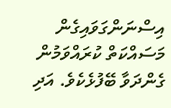އިސްނަންގަވައިގެން މަސައްކަތް ކުރައްވަމުން ގެންދަވާ ބޭފުޅެކެވެ. އަދި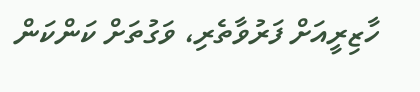ހާޒިރީއަށް ފަރުވާތެރި، ވަގުތަށް ކަންކަން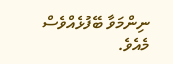ނިންމަވާ ބޭފުޅެއްވެސް މެއެވެ.